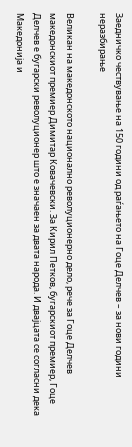Заедничко чествување на 150 години од раѓањето на Гоце Делчев – за нови години неразбирање

Великан на македонското национално револуционерно дело, рече за Гоце Делчев македонскиот премиер Димитар Ковачевски. За Кирил Петков, бугарскиот премиер, Гоце Делчев е бугарски револуционер што е значаен за двата народа. И двајцата се согласни дека Македонија и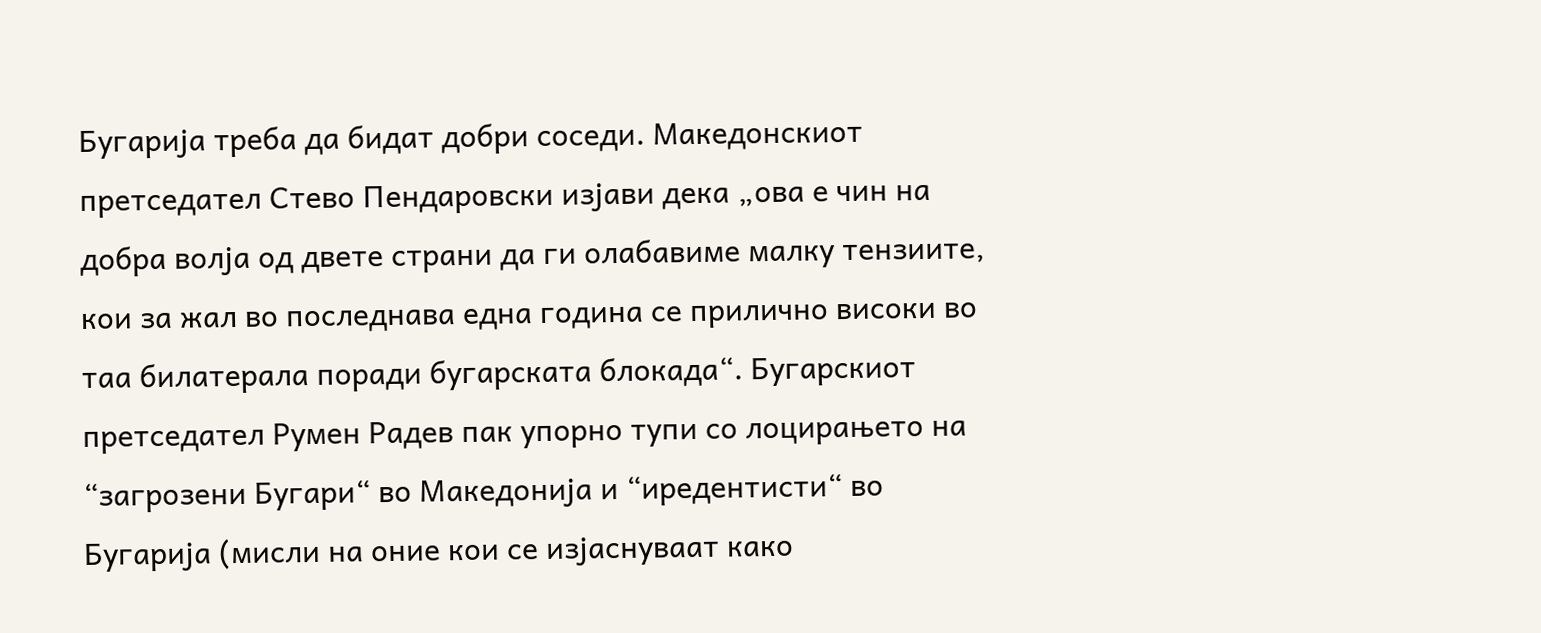Бугарија треба да бидат добри соседи. Mакедонскиот претседател Стево Пендаровски изјави дека „ова е чин на добра волја од двете страни да ги олабавиме малку тензиите, кои за жал во последнава една година се прилично високи во таа билатерала поради бугарската блокада“. Бугарскиот претседател Румен Радев пак упорно тупи со лоцирањето на “загрозени Бугари“ во Македонија и “иредентисти“ во Бугарија (мисли на оние кои се изјаснуваат како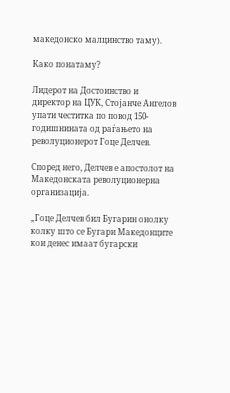македонско малцинство таму).

Како понатаму?

Лидерот на Достоинство и директор на ЦУК, Стојанче Ангелов упати честитка по повод 150-годишнината од раѓањето на револуционерот Гоце Делчев.

Според него, Делчев е апостолот на Македонската револуционерна организација.

„Гоце Делчев бил Бугарин онолку колку што се Бугари Македонците кои денес имаат бугарски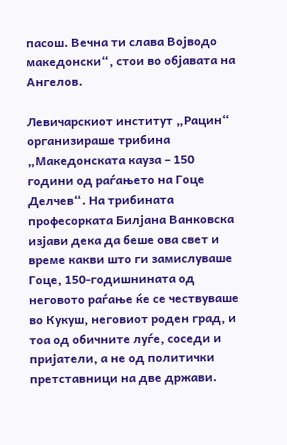пасош. Вечна ти слава Војводо македонски“, стои во објавата на Ангелов.

Левичарскиот институт „Рацин“ организираше трибина „Македонската кауза – 150 години од раѓањето на Гоце Делчев“. На трибината професорката Билјана Ванковска изјави дека да беше ова свет и време какви што ги замислуваше Гоце, 150-годишнината од неговото раѓање ќе се чествуваше во Кукуш, неговиот роден град, и тоа од обичните луѓе, соседи и пријатели, а не од политички претставници на две држави.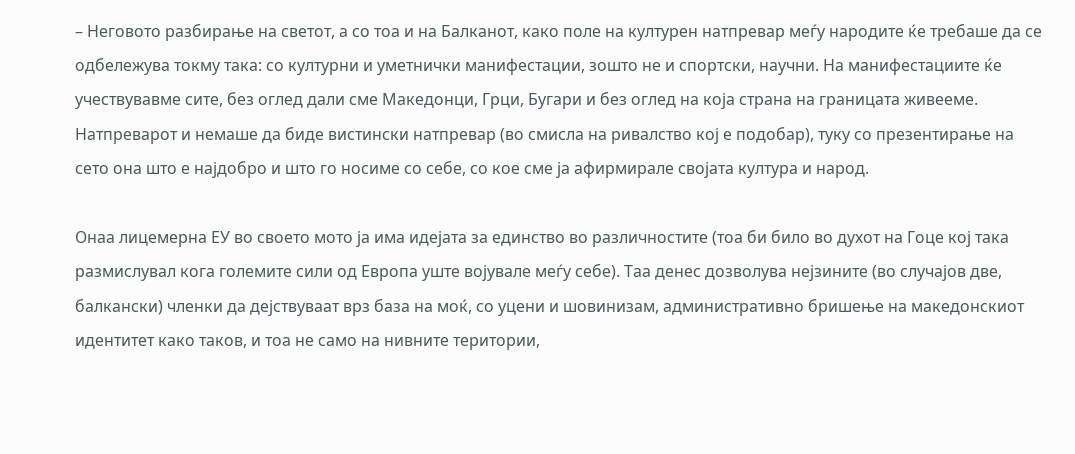– Неговото разбирање на светот, а со тоа и на Балканот, како поле на културен натпревар меѓу народите ќе требаше да се одбележува токму така: со културни и уметнички манифестации, зошто не и спортски, научни. На манифестациите ќе учествувавме сите, без оглед дали сме Македонци, Грци, Бугари и без оглед на која страна на границата живееме. Натпреварот и немаше да биде вистински натпревар (во смисла на ривалство кој е подобар), туку со презентирање на сето она што е најдобро и што го носиме со себе, со кое сме ја афирмирале својата култура и народ.

Онаа лицемерна ЕУ во своето мото ја има идејата за единство во различностите (тоа би било во духот на Гоце кој така размислувал кога големите сили од Европа уште војувале меѓу себе). Таа денес дозволува нејзините (во случајов две, балкански) членки да дејствуваат врз база на моќ, со уцени и шовинизам, административно бришење на македонскиот идентитет како таков, и тоа не само на нивните територии,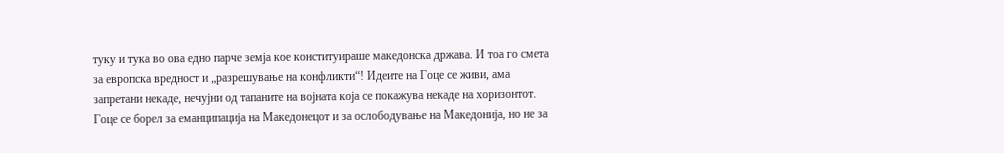туку и тука во ова едно парче земја кое конституираше македонска држава. И тоа го смета за европска вредност и „разрешување на конфликти“! Идеите на Гоце се живи, ама запретани некаде, нечујни од тапаните на војната која се покажува некаде на хоризонтот. Гоце се борел за еманципација на Македонецот и за ослободување на Македонија, но не за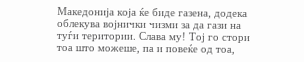Македонија која ќе биде газена, додека облекува војнички чизми за да гази на туѓи територии. Слава му! Тој го стори тоа што можеше, па и повеќе од тоа,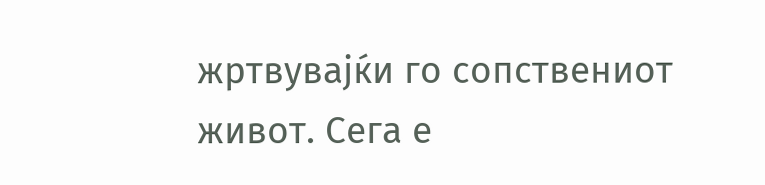жртвувајќи го сопствениот живот. Сега е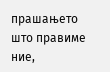прашањето што правиме ние,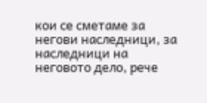кои се сметаме за негови наследници, за наследници на неговото дело, рече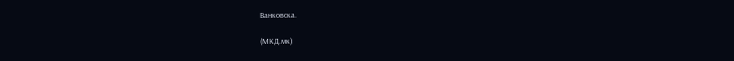Ванковска.

(МКД.мк)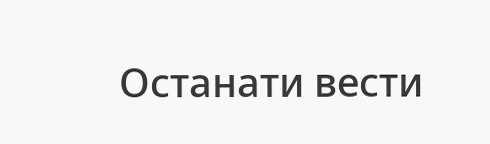Останати вести